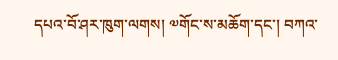དཔའ་བོ་ཤར་ཁུག་ལགས། ༧གོང་ས་མཆོག་དང་། བཀའ་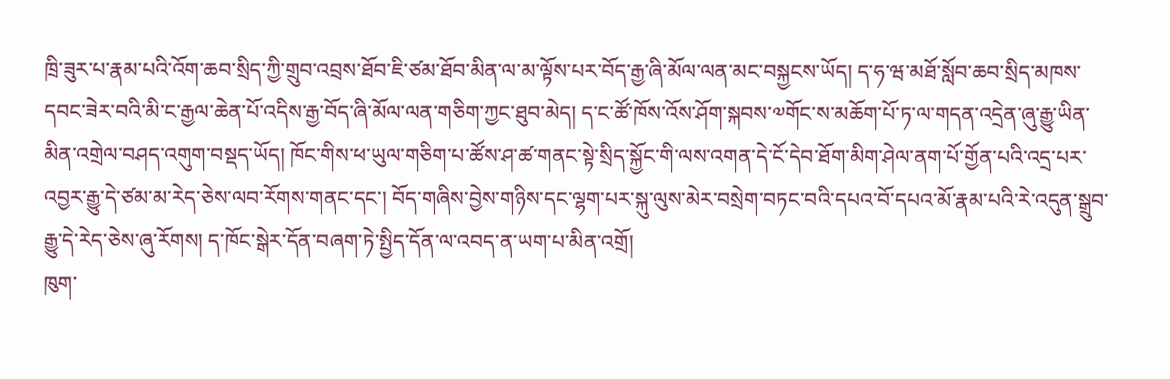ཁྲི་ཟུར་པ་རྣམ་པའི་འོག་ཆབ་སྲིད་ཀྱི་གྲུབ་འབྲས་ཐོབ་ཇི་ཙམ་ཐོབ་མིན་ལ་མ་ལྟོས་པར་བོད་རྒྱ་ཞི་མོལ་ལན་མང་བསྐྱངས་ཡོད། ད་ཧ་ཝ་མཐོ་སློབ་ཆབ་སྲིད་མཁས་དབང་ཟེར་བའི་མི་ང་རྒྱལ་ཆེན་པོ་འདིས་རྒྱ་བོད་ཞི་མོལ་ལན་གཅིག་ཀྱང་ཐུབ་མེད། ད་ང་ཚོ་ཁོས་འོས་ཤོག་སྐབས་༧གོང་ས་མཆོག་པོ་ཏ་ལ་གདན་འདྲེན་ཞུ་རྒྱུ་ཡིན་མིན་འགྲེལ་བཤད་འགུག་བསྡད་ཡོད། ཁོང་གིས་ཕ་ཡུལ་གཅིག་པ་ཚོས་ཤ་ཚ་གནང་སྟེ་སྲིད་སྐྱོང་གི་ལས་འགན་དེ་ངོ་དེབ་ཐོག་མིག་ཤེལ་ནག་པོ་གྱོན་པའི་འདྲ་པར་འབྱར་རྒྱུ་དེ་ཙམ་མ་རེད་ཅེས་ལབ་རོགས་གནང་དང་། བོད་གཞིས་བྱེས་གཉིས་དང་ལྷག་པར་སྐུ་ལུས་མེར་བསྲེག་བཏང་བའི་དཔའ་བོ་དཔའ་མོ་རྣམ་པའི་རེ་འདུན་སྒྲུབ་རྒྱུ་དེ་རེད་ཅེས་ཞུ་རོགས། ད་ཁོང་སྒེར་དོན་བཞག་ཏེ་སྤྱིད་དོན་ལ་འབད་ན་ཡག་པ་མིན་འགྲོ།
ཁུག་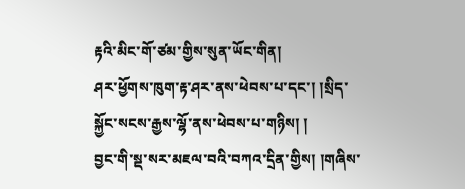རྟའི་མིང་གོ་ཙམ་གྱིས་སུན་ཡོང་གིན།
ཤར་ཕྱོགས་ཁུག་རྟ་ཤར་ནས་ཕེབས་པ་དང་། །སྲིད་སྐྱོང་སངས་རྒྱས་ལྷོ་ནས་ཕེབས་པ་གཉིས། །
བྱང་གི་སྡ་སར་མཇལ་བའི་བཀའ་དྲིན་གྱིས། །གཞིས་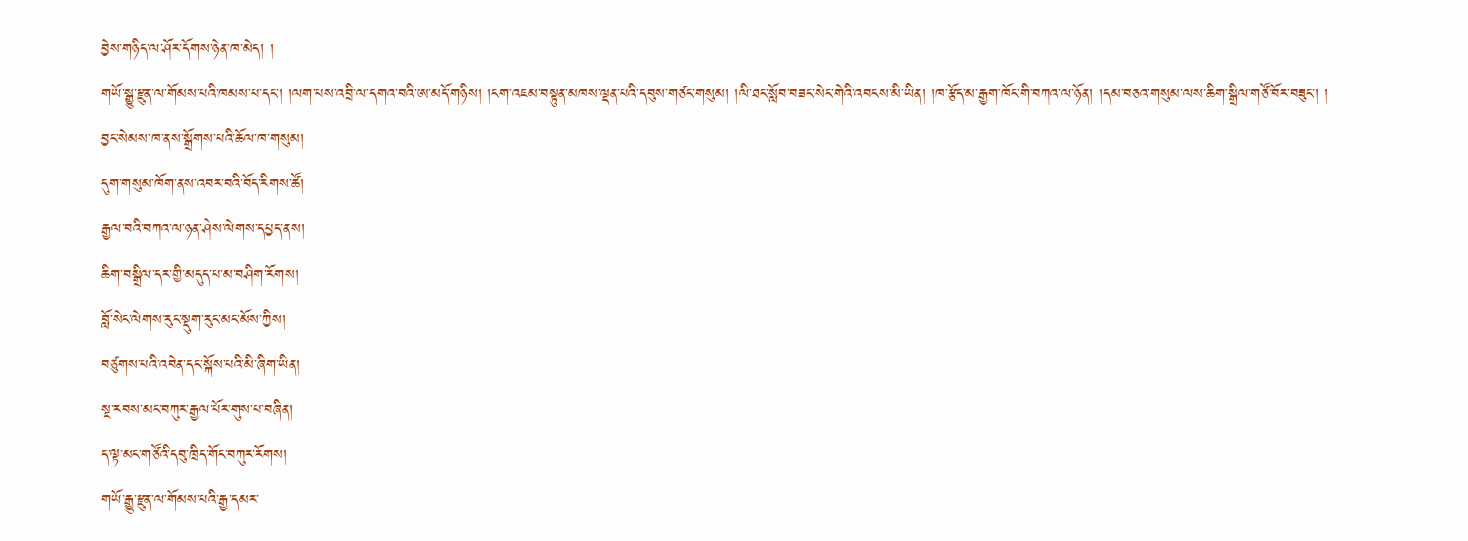བྱེས་གཉིད་ལ་ཤོར་དོགས་ཉེན་ཁ་མེད། །
གཡོ་སྒྱུ་རྫུན་ལ་གོམས་པའི་ཁམས་པ་དང་། །ལག་པས་འབྲི་ལ་དགའ་བའི་ཨ་མདོ་གཉིས། །ངག་འཇམ་བསྟུན་མཁས་ལྡན་པའི་དབུས་གཙང་གསུམ། །ལི་ཐང་སློབ་བཟང་སེང་གེའི་འབངས་མི་ཡིན། །ཁ་རྩོད་མ་རྒྱག་ཁོང་གི་བཀའ་ལ་ཉོན། །དམ་བཅའ་གསུམ་ལས་ཆིག་སྒྲིལ་གཙོ་བོར་བཟུང་། །
བྱང་སེམས་ཁ་ནས་སྒྲོགས་པའི་ཆོལ་ཁ་གསུམ།
དུག་གསུམ་ཁོག་ནས་འབར་བའི་བོད་རིགས་ཚོ།
རྒྱལ་བའི་བཀའ་ལ་ཉན་ཤེས་ལེགས་དཔྱད་ནས།
ཆིག་བསྒྲིལ་དར་གྱི་མདུད་པ་མ་བཤིག་རོགས།
བློ་སེང་ལེགས་རུང་སྡུག་རུང་མང་མོས་ཀྱིས།
བཙུགས་པའི་འབེན་དང་སྐོས་པའི་མི་ཞིག་ཡིན།
སྔ་རབས་མང་བཀུར་རྒྱལ་པོར་གུས་པ་བཞིན།
ད་ལྟ་མང་གཙོའི་དབུ་ཁྲིད་གོང་བཀུར་རོགས།
གཡོ་རྒྱུ་རྫུན་ལ་གོམས་པའི་རྒྱ་དམར་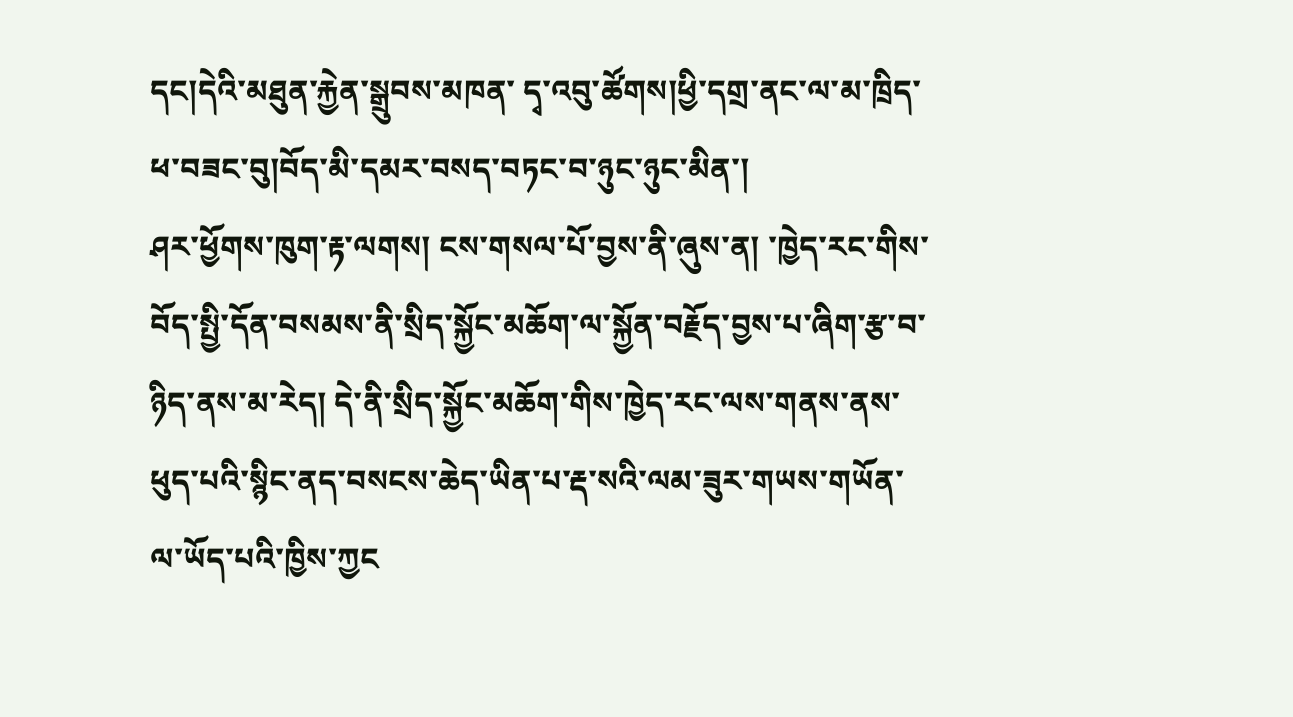དང།དེའི་མཐུན་རྐྱེན་སྒྲུབས་མཁན་ དྭ་འབུ་ཚོགས།ཕྱི་དགྲ་ནང་ལ་མ་ཁྲིད་ཕ་བཟང་བུ།བོད་མི་དམར་བསད་བཏང་བ་ཉུང་ཉུང་མིན་།
ཤར་ཕྱོགས་ཁུག་རྟ་ལགས། ངས་གསལ་པོ་བྱས་ནི་ཞུས་ན། ་ཁྱེད་རང་གིས་བོད་སྤྱི་དོན་བསམས་ནི་སྲིད་སྐྱོང་མཆོག་ལ་སྐྱོན་བརྗོད་བྱས་པ་ཞིག་རྩ་བ་ཉིད་ནས་མ་རེད། དེ་ནི་སྲིད་སྐྱོང་མཆོག་གིས་ཁྱེད་རང་ལས་གནས་ནས་ཕུད་པའི་སྙིང་ནད་བསངས་ཆེད་ཡིན་པ་རྡ་སའི་ལམ་ཟུར་གཡས་གཡོན་ལ་ཡོད་པའི་ཁྱིས་ཀྱང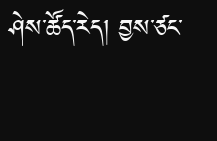ཤེས་ཚོད་རེད། བྱས་ཙང་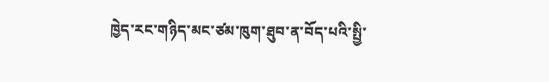ཁྱེད་རང་གཉིད་མང་ཙམ་ཁུག་ཐུབ་ན་བོད་པའི་སྤྱི་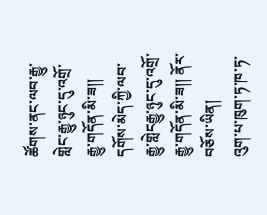ཚོགས་ནང་ལབ་རྒྱུ་གླེང་རྒྱུ་ཉུང་དུ་འགྲོ་རྒྱུ་གདོན་མི་ཟ།།
དགོས་མེད་ཀྱི་ལབ་རྒྱུ་གླེངརྒྱུ་ཉུང་དུ་འགྲོ་རྒྱུ་གདོན་མི་ཟ།། ནོར་བཅོས་ཡིན།
འུག་པ་ཁུག་ཏ་ཁ་ཏ་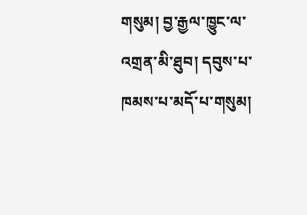གསུམ། བྱ་རྒྱལ་ཁྱུང་ལ་འགྲན་མི་ཐུབ། དབུས་པ་ཁམས་པ་མདོ་པ་གསུམ།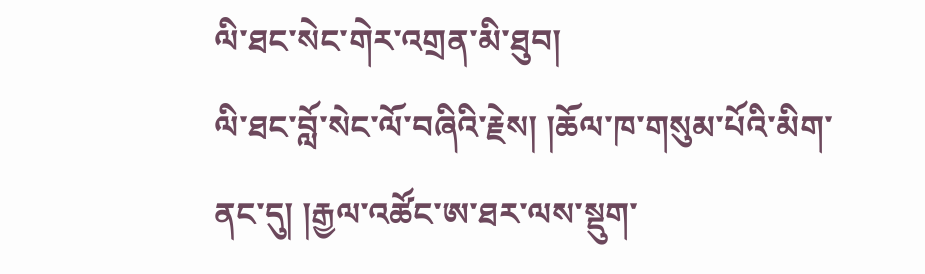ལི་ཐང་སེང་གེར་འགྲན་མི་ཐུབ།
ལི་ཐང་བློ་སེང་ལོ་བཞིའི་རྗེས། །ཆོལ་ཁ་གསུམ་པོའི་མིག་ནང་དུ། །རྒྱལ་འཚོང་ཨ་ཐར་ལས་སྡུག་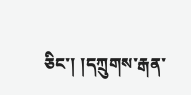ཅིང་། །དཀྲུགས་རྒན་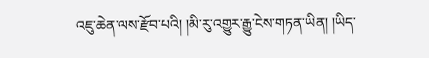འཇུ་ཆེན་ལས་རྫོབ་པའི། །མི་རུ་འགྱུར་རྒྱུ་ངེས་གཏན་ཡིན། །ཡིད་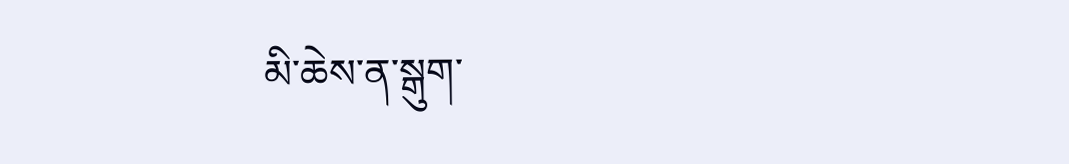མི་ཆེས་ན་སྒུག་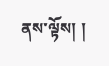ནས་ལྟོས། །